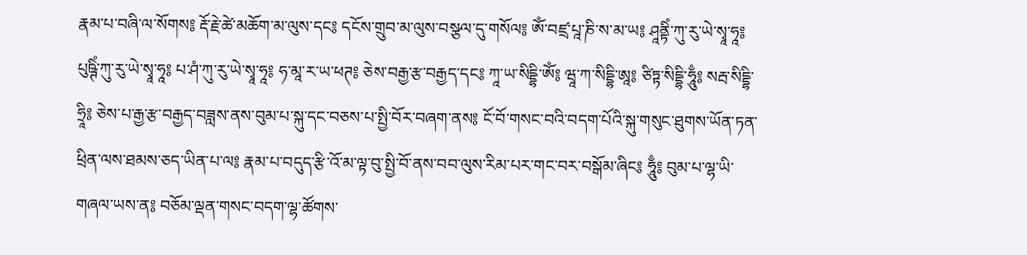རྣམ་པ་བཞི་ལ་སོགས༔ རྡོ་རྗེ་ཚེ་མཆོག་མ་ལུས་དང༔ དངོས་གྲུབ་མ་ལུས་བསྩལ་དུ་གསོལ༔ ཨོཾ་བཛྲ་པཱ་ཎི་ས་མ་ཡ༔ ཤཱནྟིཾ་ཀུ་རུ་ཡེ་སྭཱ་ཧཱ༔ པུཥྚིཾ་ཀུ་རུ་ཡེ་སྭཱ་ཧཱ༔ པ་ཤཾ་ཀུ་རུ་ཡེ་སྭཱ་ཧཱ༔ ཧ་མཱ་ར་ཡ་ཕཊ༔ ཅེས་བརྒྱ་རྩ་བརྒྱད་དང༔ ཀཱ་ཡ་སིདྡྷི་ཨོཾ༔ ཝཱ་ཀ་སིདྡྷི་ཨཱ༔ ཙིཏྟ་སིདྡྷི་ཧཱུྃ༔ སརྦ་སིདྡྷི་ཧྲཱི༔ ཅེས་པ་རྒྱ་རྩ་བརྒྱད་བཟླས་ནས་བུམ་པ་སྐུ་དང་བཅས་པ་སྤྱི་བོར་བཞག་ནས༔ ངོ་བོ་གསང་བའི་བདག་པོའི་སྐུ་གསུང་ཐུགས་ཡོན་ཏན་ཕྲིན་ལས་ཐམས་ཅད་ཡིན་པ་ལ༔ རྣམ་པ་བདུད་རྩི་འོ་མ་ལྟ་བུ་སྤྱི་བོ་ནས་བབ་ལུས་རིམ་པར་གང་བར་བསྒོམ་ཞིང༔ ཧཱུྃ༔ བུམ་པ་ལྷ་ཡི་གཞལ་ཡས་ན༔ བཅོམ་ལྡན་གསང་བདག་ལྷ་ཚོགས་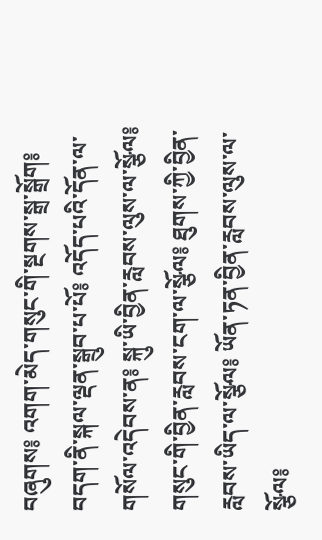བཞུགས༔ འགག་མེད་གསུང་གི་སྔགས་སྒྲ་སྒྲོག༔ བདག་ནི་སྐལ་ལྡན་སྒྲུབ་པ་པོ༔ འདོད་པའི་དོན་ལ་གསོལ་འདེབས་ན༔ སྐུ་ཡི་བྱིན་རླབས་ལུས་ལ་སྩོལ༔ གསུང་གི་བྱིན་རླབས་ངག་ལ་སྩོལ༔ ཐུགས་ཀྱི་བྱིན་རླབས་ཡིད་ལ་སྩོལ༔ ཡོན་ཏན་བྱིན་རླབས་ལུས་ལ་སྩོལ༔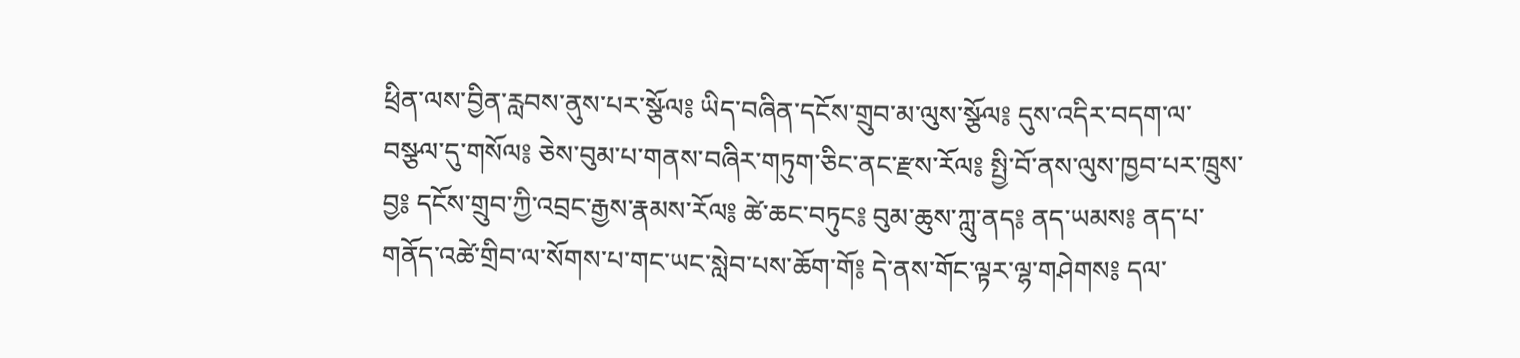ཕྲིན་ལས་བྱིན་རླབས་ནུས་པར་སྩོལ༔ ཡིད་བཞིན་དངོས་གྲུབ་མ་ལུས་སྩོལ༔ དུས་འདིར་བདག་ལ་བསྩལ་དུ་གསོལ༔ ཅེས་བུམ་པ་གནས་བཞིར་གཏུག་ཅིང་ནང་རྫས་རོལ༔ སྤྱི་བོ་ནས་ལུས་ཁྱབ་པར་ཁྲུས་བྱ༔ དངོས་གྲུབ་ཀྱི་འབྲང་རྒྱས་རྣམས་རོལ༔ ཚེ་ཆང་བཏུང༔ བུམ་ཆུས་ཀླུ་ནད༔ ནད་ཡམས༔ ནད་པ་གནོད་འཚེ་གྲིབ་ལ་སོགས་པ་གང་ཡང་སླེབ་པས་ཆོག་གོ༔ དེ་ནས་གོང་ལྟར་ལྷ་གཤེགས༔ དལ་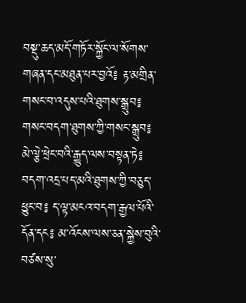བསྡུ་ཆད་མདོ་གཏོར་སྐྱོང་ལ་སོགས་གཞན་དང་མཐུན་པར་བྱའོ༔ རྟ་མགྲིན་གསང་བ་འདུས་པའི་ཐུགས་སྒྲུབ༔ གསང་བདག་ཐུགས་ཀྱི་གསང་སྒྲུབ༔ མེ་ལྕེ་ཕྲེང་བའི་རྒྱུད་ལས་བསྟན་ཏེ༔ བདག་འདྲ་པད་མའི་ཐུགས་ཀྱི་བཅུད་ཕྱུང་བ༔ ད་ལྟ་མངའ་བདག་རྒྱལ་པོའི་དོན་དང༔ མ་འོངས་ལས་ཅན་སྐྱེས་བུའི་བཙས་སུ་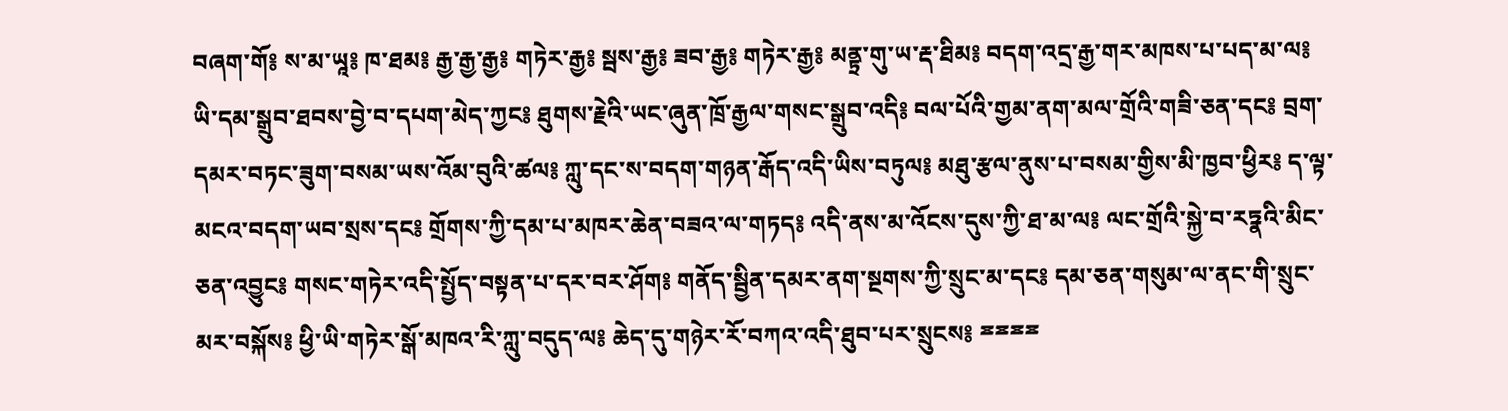བཞག་གོ༔ ས་མ་ཡཱ༔ ཁ་ཐམ༔ རྒྱ་རྒྱ་རྒྱ༔ གཏེར་རྒྱ༔ སྦས་རྒྱ༔ ཟབ་རྒྱ༔ གཏེར་རྒྱ༔ མནྟྲ་གུ་ཡ་རྡ་ཐིམ༔ བདག་འདྲ་རྒྱ་གར་མཁས་པ་པད་མ་ལ༔ ཡི་དམ་སྒྲུབ་ཐབས་བྱེ་བ་དཔག་མེད་ཀྱང༔ ཐུགས་རྗེའི་ཡང་ཞུན་ཁྲོ་རྒྱལ་གསང་སྒྲུབ་འདི༔ བལ་པོའི་གྱམ་ནག་མལ་གྲོའི་གཟི་ཅན་དང༔ བྲག་དམར་བཏང་ཟུག་བསམ་ཡས་འོམ་བུའི་ཚལ༔ ཀླུ་དང་ས་བདག་གཉན་རྒོད་འདི་ཡིས་བཏུལ༔ མཐུ་རྩལ་ནུས་པ་བསམ་གྱིས་མི་ཁྱབ་ཕྱིར༔ ད་ལྟ་མངའ་བདག་ཡབ་སྲས་དང༔ གྲོགས་ཀྱི་དམ་པ་མཁར་ཆེན་བཟའ་ལ་གཏད༔ འདི་ནས་མ་འོངས་དུས་ཀྱི་ཐ་མ་ལ༔ ལང་གྲོའི་སྐྱེ་བ་རཏྣའི་མིང་ཅན་འབྱུང༔ གསང་གཏེར་འདི་སྤྱོད་བསྟན་པ་དར་བར་ཤོག༔ གནོད་སྦྱིན་དམར་ནག་སྔགས་ཀྱི་སྲུང་མ་དང༔ དམ་ཅན་གསུམ་ལ་ནང་གི་སྲུང་མར་བསྐོས༔ ཕྱི་ཡི་གཏེར་སྒོ་མཁའ་རི་ཀླུ་བདུད་ལ༔ ཆེད་དུ་གཉེར་རོ་བཀའ་འདི་ཐུབ་པར་སྲུངས༔ ྈྈྈྈ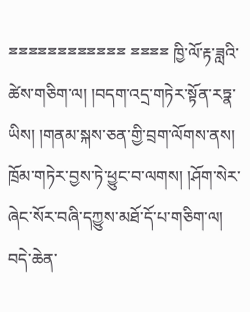ྈྈྈྈྈྈྈྈྈྈྈྈ ྈྈྈྈ ཁྱི་ལོ་རྟ་ཟླའི་ཚེས་གཅིག་ལ། །བདག་འདྲ་གཏེར་སྟོན་རཏྣ་ཡིས། །གནམ་སྐས་ཅན་གྱི་བྲག་ལོགས་ནས། ཁྲོམ་གཏེར་བྱས་ཏེ་ཕྱུང་བ་ལགས། །ཤོག་སེར་ཞེང་སོར་བཞི་དཀྱུས་མཐོ་དོ་པ་གཅིག་ལ། བདེ་ཆེན་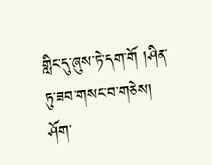གླིང་དུ་ཞུས་ཏེ་དག་གོ །ཤིན་ཏུ་ཟབ་གསང་བ་གཅེས། ཤོག་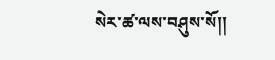སེར་ཚ་ལས་བཤུས་སོ།།